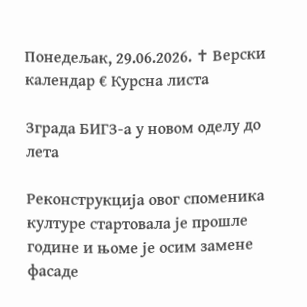Понедељак, 29.06.2026. ✝ Верски календар € Курсна листа

Зграда БИГЗ-а у новом оделу до лета

Реконструкција овог споменика културе стартовала је прошле године и њоме је осим замене фасаде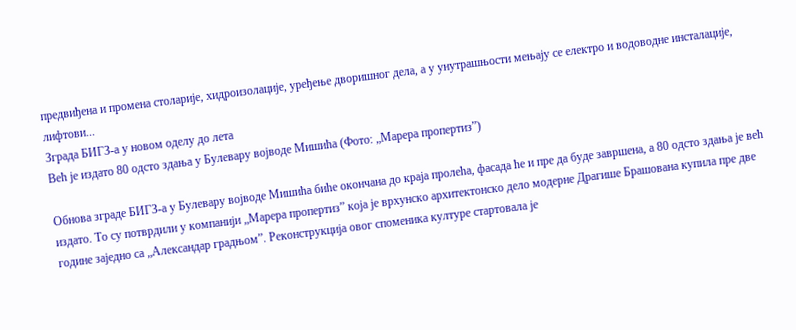предвиђена и промена столарије, хидроизолације, уређење дворишног дела, а у унутрашњости мењају се електро и водоводне инсталације, лифтови...
Зграда БИГЗ-а у новом оделу до лета
Већ је издато 80 одсто здања у Булевару војводе Мишића (Фото: „Марера пропертиз”)

Обнова зграде БИГЗ-а у Булевару војводе Мишића биће окончана до краја пролећа, фасада ће и пре да буде завршена, а 80 одсто здања је већ издато. То су потврдили у компанији „Марера пропертиз” која је врхунско архитектонско дело модерне Драгише Брашована купила пре две године заједно са „Александар градњом”. Реконструкција овог споменика културе стартовала је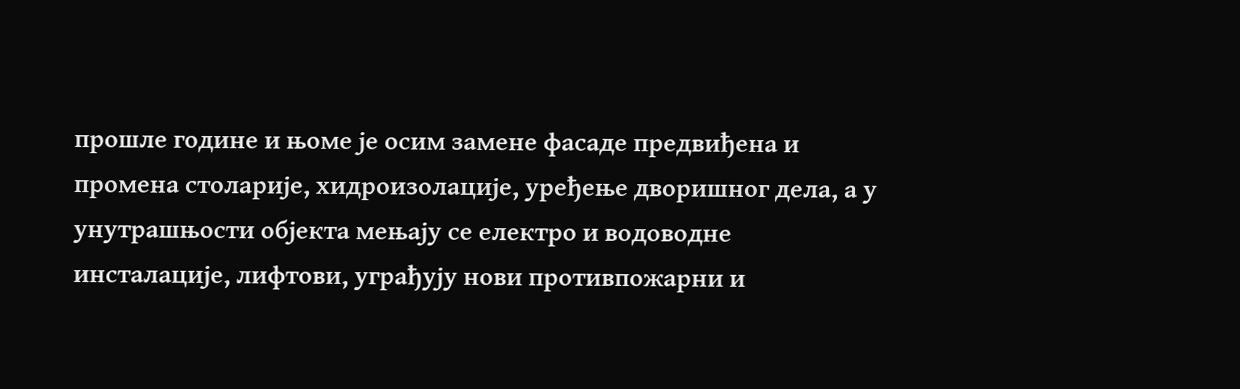прошле године и њоме је осим замене фасаде предвиђена и промена столарије, хидроизолације, уређење дворишног дела, а у унутрашњости објекта мењају се електро и водоводне инсталације, лифтови, уграђују нови противпожарни и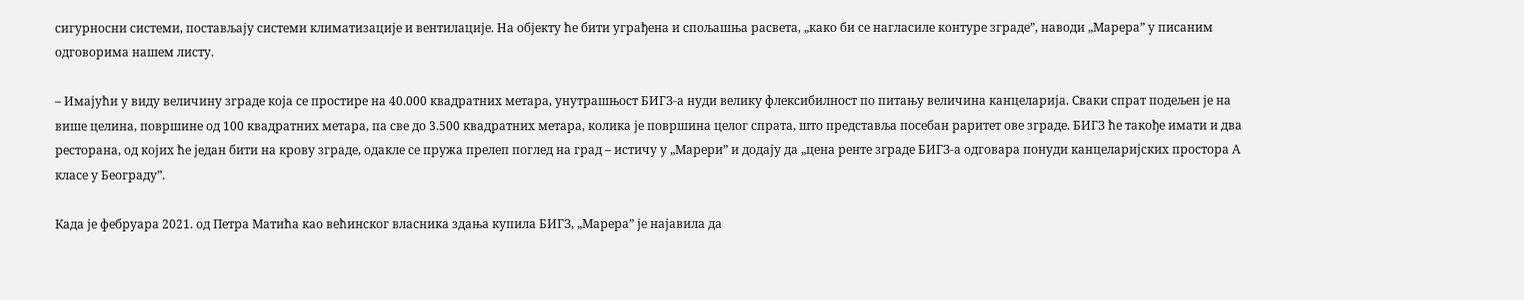сигурносни системи, постављају системи климатизације и вентилације. На објекту ће бити уграђена и спољашња расвета, „како би се нагласиле контуре зграде”, наводи „Марера” у писаним одговорима нашем листу.

– Имајући у виду величину зграде која се простире на 40.000 квадратних метара, унутрашњост БИГЗ-а нуди велику флексибилност по питању величина канцеларија. Сваки спрат подељен је на више целина, површине од 100 квадратних метара, па све до 3.500 квадратних метара, колика је површина целог спрата, што представља посебан раритет ове зграде. БИГЗ ће такође имати и два ресторана, од којих ће један бити на крову зграде, одакле се пружа прелеп поглед на град – истичу у „Марери” и додају да „цена ренте зграде БИГЗ-а одговара понуди канцеларијских простора А класе у Београду”.

Када је фебруара 2021. од Петра Матића као већинског власника здања купила БИГЗ, „Марера” је најавила да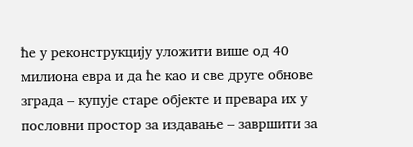ће у реконструкцију уложити више од 40 милиона евра и да ће као и све друге обнове зграда – купује старе објекте и превара их у пословни простор за издавање – завршити за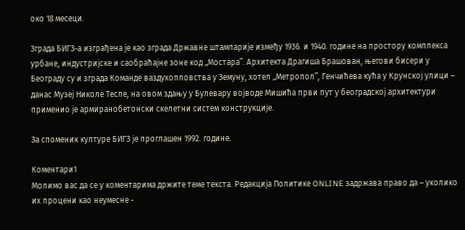око 18 месеци.

Зграда БИГЗ-а изграђена је као зграда Државне штампарије између 1936. и 1940. године на простору комплекса урбане, индустријске и саобраћајне зоне код „Мостара”. Архитекта Драгиша Брашован, његови бисери у Београду су и зграда Команде ваздухопловства у Земуну, хотел „Метропол”, Генчићева кућа у Крунској улици – данас Музеј Николе Тесле, на овом здању у Булевару војводе Мишића први пут у београдској архитектури применио је армиранобетонски скелетни систем конструкције.

За споменик културе БИГЗ је проглашен 1992. године.

Коментари1
Молимо вас да се у коментарима држите теме текста. Редакција Политике ONLINE задржава право да – уколико их процени као неумесне -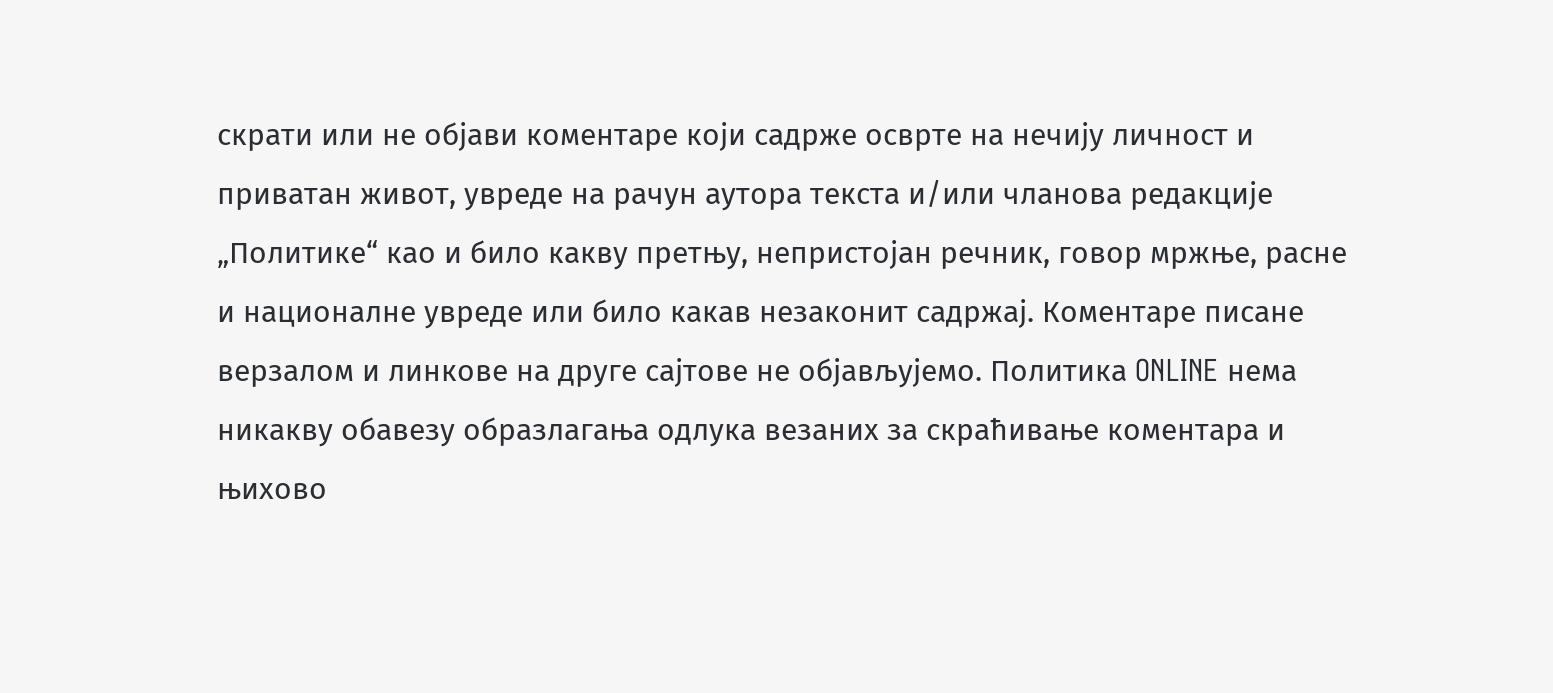скрати или не објави коментаре који садрже осврте на нечију личност и приватан живот, увреде на рачун аутора текста и/или чланова редакције „Политике“ као и било какву претњу, непристојан речник, говор мржње, расне и националне увреде или било какав незаконит садржај. Коментаре писане верзалом и линкове на друге сајтове не објављујемо. Политика ONLINE нема никакву обавезу образлагања одлука везаних за скраћивање коментара и њихово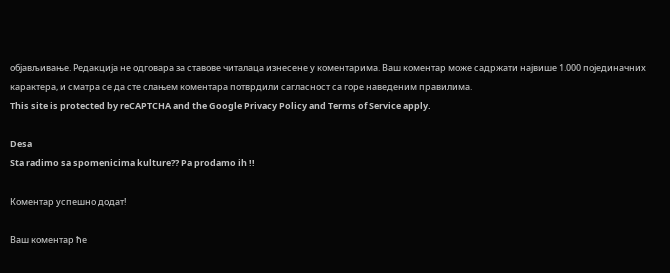објављивање. Редакција не одговара за ставове читалаца изнесене у коментарима. Ваш коментар може садржати највише 1.000 појединачних карактера, и сматра се да сте слањем коментара потврдили сагласност са горе наведеним правилима.
This site is protected by reCAPTCHA and the Google Privacy Policy and Terms of Service apply.

Desa
Sta radimo sa spomenicima kulture?? Pa prodamo ih !!

Комeнтар успeшно додат!

Ваш комeнтар ћe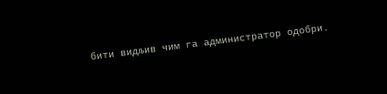бити видљив чим га администратор одобри.